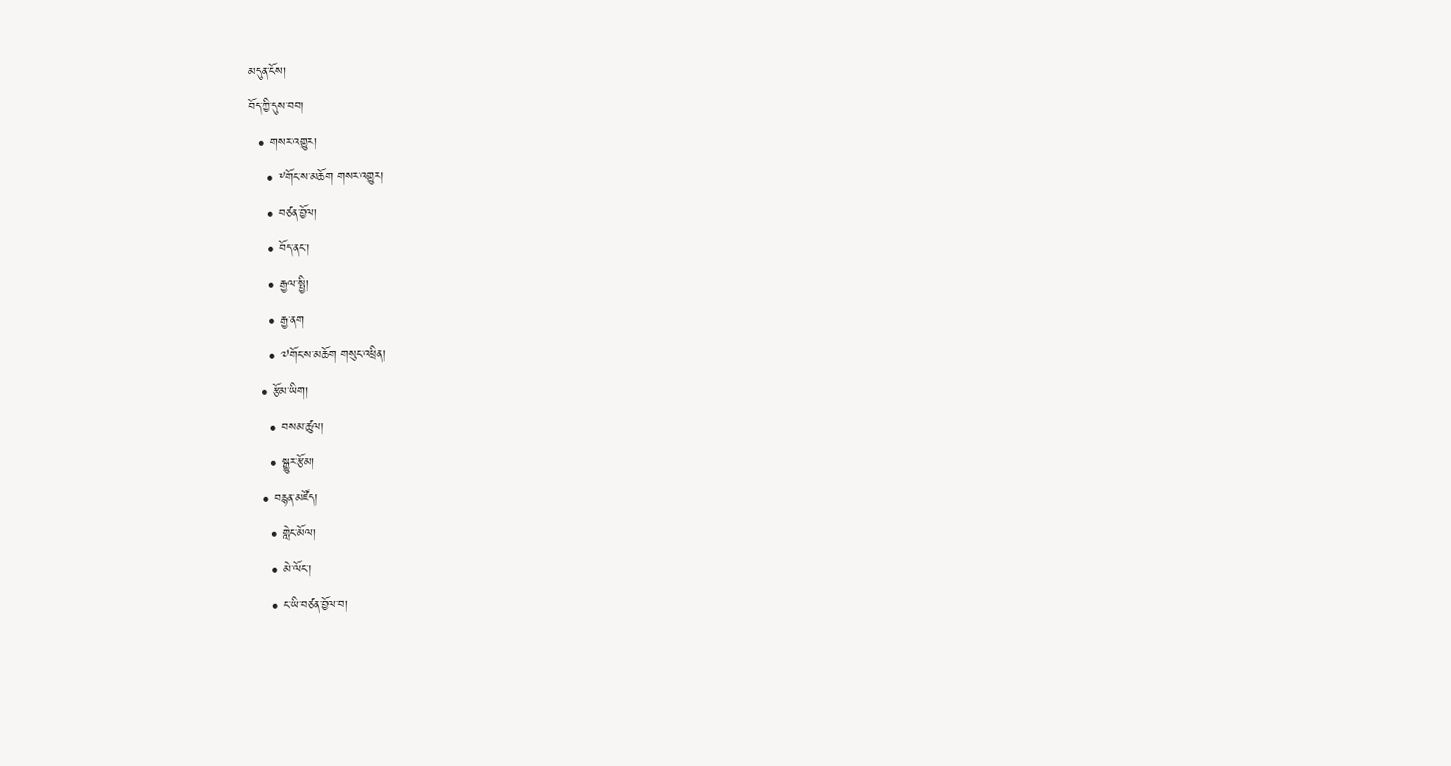མདུན་ངོས།
བོད་ཀྱི་དུས་བབ།
  • གསར་འགྱུར།
    • ༸གོང་ས་མཆོག གསར་འགྱུར།
    • བཙན་བྱོལ།
    • བོད་ནང་།
    • རྒྱལ་སྤྱི།
    • རྒྱ་ནག
    • ༧གོང་ས་མཆོག གསུང་འཕྲིན།
  • རྩོམ་ཡིག།
    • བསམ་ཚུལ།
    • སྒྱུར་རྩོམ།
  • བརྙན་མཛོད།
    • གླེང་མོལ།
    • མེ་ལོང་།
    • ང་ཡི་བཙན་བྱོལ་བ།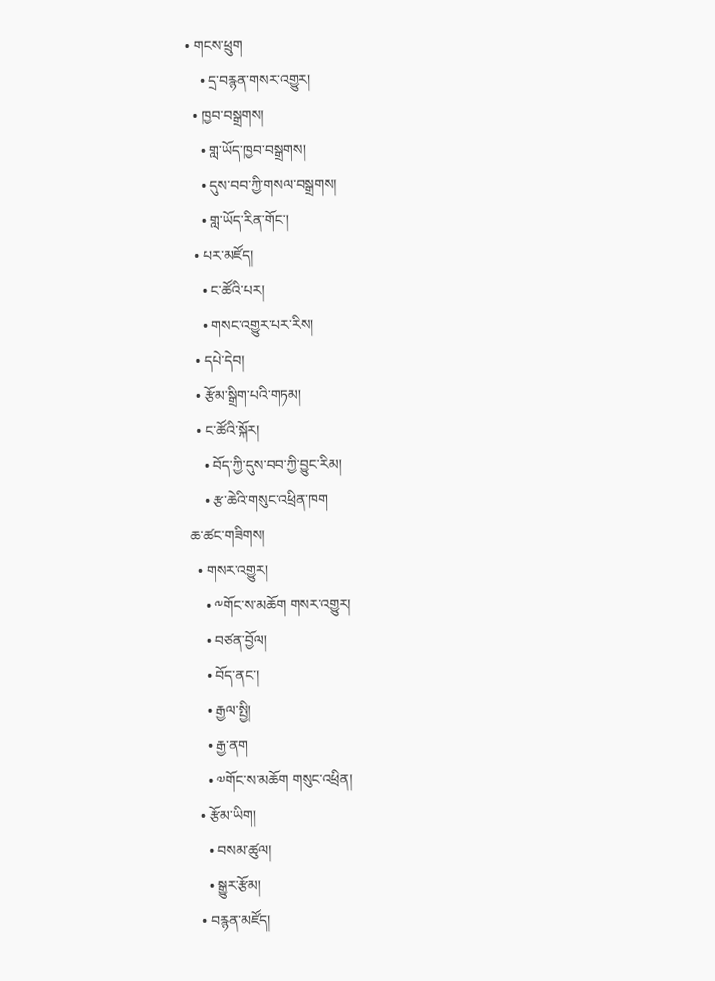• གངས་ཕྲུག
    • དྲ་བརྙན་གསར་འགྱུར།
  • ཁྱབ་བསྒྲགས།
    • གླ་ཡོད་ཁྱབ་བསྒྲགས།
    • དུས་བབ་ཀྱི་གསལ་བསྒྲགས།
    • གླ་ཡོད་རིན་གོང་།
  • པར་མཛོད།
    • ང་ཚོའི་པར།
    • གསང་འགྱུར་པར་རིས།
  • དཔེ་དེབ།
  • རྩོམ་སྒྲིག་པའི་གཏམ།
  • ང་ཚོའི་སྐོར།
    • བོད་ཀྱི་དུས་བབ་ཀྱི་བྱུང་རིམ།
    • རྩ་ཆེའི་གསུང་འཕྲིན་ཁག
ཆ་ཚང་གཟིགས།
  • གསར་འགྱུར།
    • ༸གོང་ས་མཆོག གསར་འགྱུར།
    • བཙན་བྱོལ།
    • བོད་ནང་།
    • རྒྱལ་སྤྱི།
    • རྒྱ་ནག
    • ༧གོང་ས་མཆོག གསུང་འཕྲིན།
  • རྩོམ་ཡིག།
    • བསམ་ཚུལ།
    • སྒྱུར་རྩོམ།
  • བརྙན་མཛོད།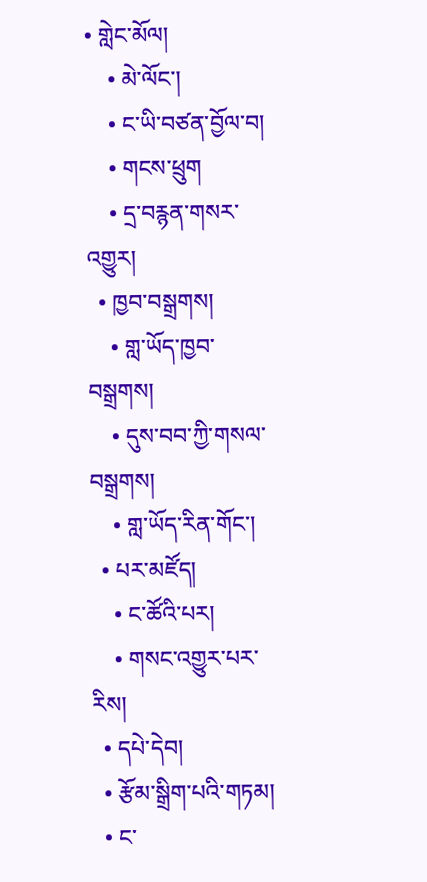• གླེང་མོལ།
    • མེ་ལོང་།
    • ང་ཡི་བཙན་བྱོལ་བ།
    • གངས་ཕྲུག
    • དྲ་བརྙན་གསར་འགྱུར།
  • ཁྱབ་བསྒྲགས།
    • གླ་ཡོད་ཁྱབ་བསྒྲགས།
    • དུས་བབ་ཀྱི་གསལ་བསྒྲགས།
    • གླ་ཡོད་རིན་གོང་།
  • པར་མཛོད།
    • ང་ཚོའི་པར།
    • གསང་འགྱུར་པར་རིས།
  • དཔེ་དེབ།
  • རྩོམ་སྒྲིག་པའི་གཏམ།
  • ང་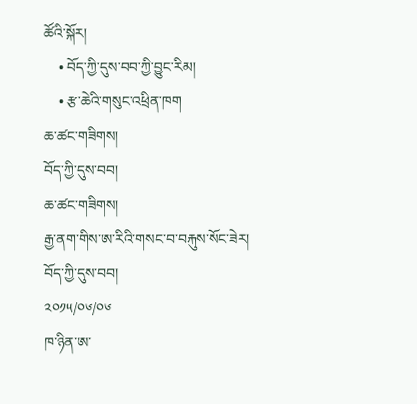ཚོའི་སྐོར།
    • བོད་ཀྱི་དུས་བབ་ཀྱི་བྱུང་རིམ།
    • རྩ་ཆེའི་གསུང་འཕྲིན་ཁག
ཆ་ཚང་གཟིགས།
བོད་ཀྱི་དུས་བབ།
ཆ་ཚང་གཟིགས།
རྒྱ་ནག་གིས་ཨ་རིའི་གསང་བ་བརྐུས་སོང་ཟེར།
བོད་ཀྱི་དུས་བབ།
༢༠༡༥/༠༦/༠༦
ཁ་ཉིན་ཨ་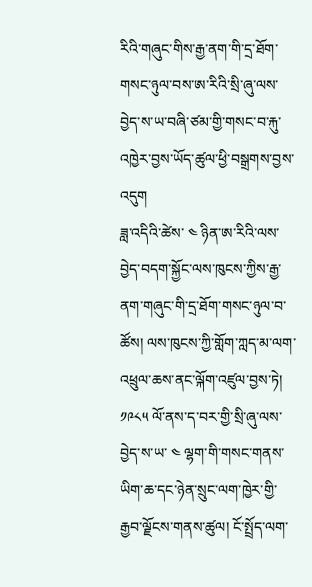རིའི་གཞུང་གིས་རྒྱ་ནག་གི་དྲ་ཐོག་གསང་ཉུལ་བས་ཨ་རིའི་སྲི་ཞུ་ལས་བྱེད་ས་ཡ་བཞི་ཙམ་གྱི་གསང་བ་རྐུ་འཁྱེར་བྱས་ཡོད་ཚུལ་ཕྱི་བསྒྲགས་བྱས་འདུག
ཟླ་འདིའི་ཚེས་ ༤ ཉིན་ཨ་རིའི་ལས་བྱེད་བདག་སྐྱོང་ལས་ཁུངས་ཀྱིས་རྒྱ་ནག་གཞུང་གི་དྲ་ཐོག་གསང་ཉུལ་བ་ཚོས། ལས་ཁུངས་ཀྱི་གློག་ཀླད་མ་ལག་འཕྲུལ་ཆས་ནང་ལྐོག་འཛུལ་བྱས་ཏེ། ༡༩༨༥ ལོ་ནས་ད་བར་གྱི་སྲི་ཞུ་ལས་བྱེད་ས་ཡ་ ༤ ལྷག་གི་གསང་གནས་ཡིག་ཆ་དང་ཉེན་སྲུང་ལག་ཁྱེར་གྱི་རྒྱབ་ལྗོངས་གནས་ཚུལ། ངོ་སྤྲོད་ལག་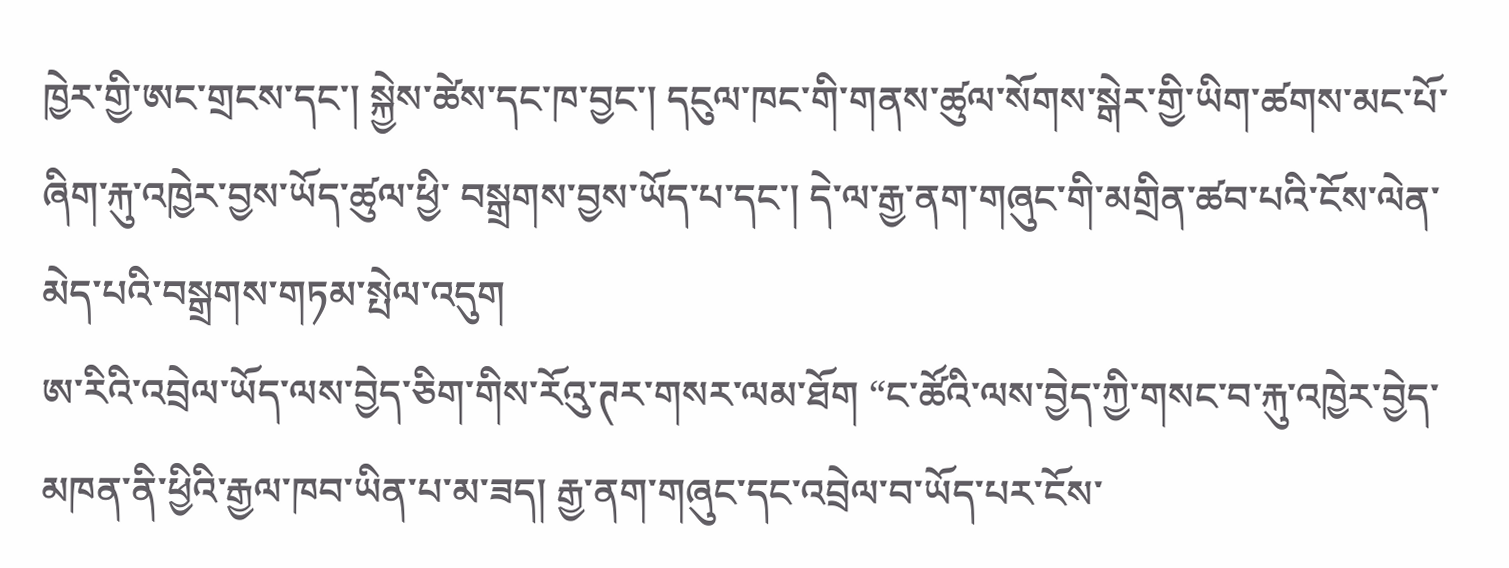ཁྱེར་གྱི་ཨང་གྲངས་དང་། སྐྱེས་ཚེས་དང་ཁ་བྱང་། དངུལ་ཁང་གི་གནས་ཚུལ་སོགས་སྒེར་གྱི་ཡིག་ཚགས་མང་པོ་ཞིག་རྐུ་འཁྱེར་བྱས་ཡོད་ཚུལ་ཕྱི་ བསྒྲགས་བྱས་ཡོད་པ་དང་། དེ་ལ་རྒྱ་ནག་གཞུང་གི་མགྲིན་ཚབ་པའི་ངོས་ལེན་མེད་པའི་བསྒྲགས་གཏམ་སྤེལ་འདུག
ཨ་རིའི་འབྲེལ་ཡོད་ལས་བྱེད་ཅིག་གིས་རོའུ་ཊར་གསར་ལམ་ཐོག “ང་ཚོའི་ལས་བྱེད་ཀྱི་གསང་བ་རྐུ་འཁྱེར་བྱེད་མཁན་ནི་ཕྱིའི་རྒྱལ་ཁབ་ཡིན་པ་མ་ཟད། རྒྱ་ནག་གཞུང་དང་འབྲེལ་བ་ཡོད་པར་ངོས་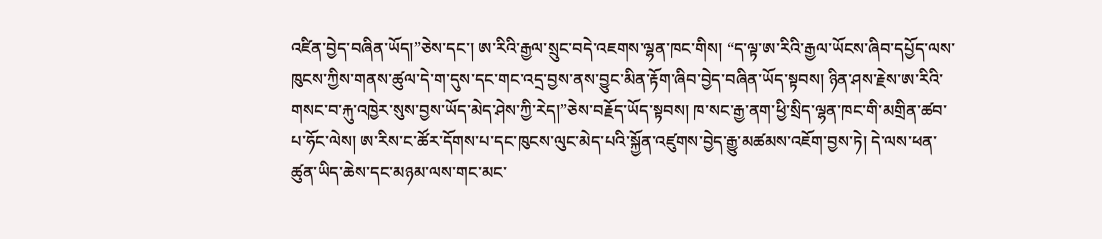འཛིན་བྱེད་བཞིན་ཡོད།”ཅེས་དང་། ཨ་རིའི་རྒྱལ་སྲུང་བདེ་འཇགས་ལྷན་ཁང་གིས། “ད་ལྟ་ཨ་རིའི་རྒྱལ་ཡོངས་ཞིབ་དཔྱོད་ལས་ཁུངས་ཀྱིས་གནས་ཚུལ་དེ་ག་དུས་དང་གང་འདྲ་བྱས་ནས་བྱུང་མིན་རྟོག་ཞིབ་བྱེད་བཞིན་ཡོད་སྟབས། ཉིན་ཤས་རྗེས་ཨ་རིའི་གསང་བ་རྐུ་འཁྱེར་སུས་བྱས་ཡོད་མེད་ཤེས་ཀྱི་རེད།”ཅེས་བརྗོད་ཡོད་སྟབས། ཁ་སང་རྒྱ་ནག་ཕྱི་སྲིད་ལྷན་ཁང་གི་མགྲིན་ཚབ་པ་ཧོང་ལེས། ཨ་རིས་ང་ཚོར་དོགས་པ་དང་ཁུངས་ལུང་མེད་པའི་སྐྱོན་འཛུགས་བྱེད་རྒྱུ་མཚམས་འཇོག་བྱས་ཏེ། དེ་ལས་ཕན་ཚུན་ཡིད་ཆེས་དང་མཉམ་ལས་གང་མང་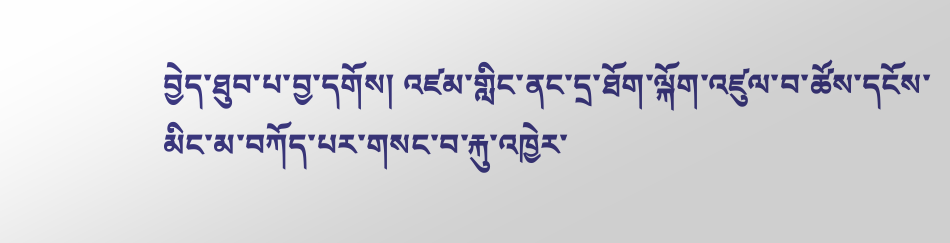བྱེད་ཐུབ་པ་བྱ་དགོས། འཛམ་གླིང་ནང་དྲ་ཐོག་ལྐོག་འཛུལ་བ་ཚོས་དངོས་མིང་མ་བཀོད་པར་གསང་བ་རྐུ་འཁྱེར་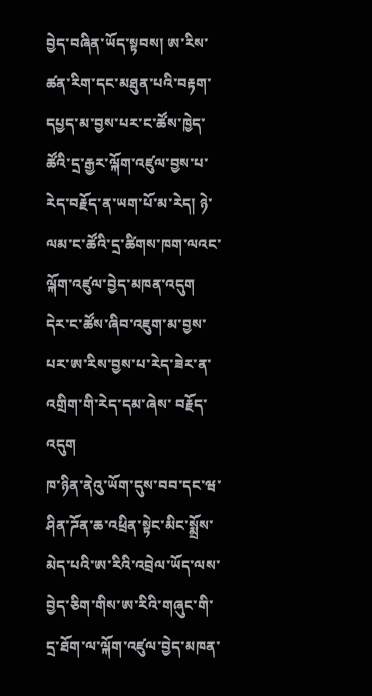བྱེད་བཞིན་ཡོད་སྟབས། ཨ་རིས་ཚན་རིག་དང་མཐུན་པའི་བརྟག་དཔྱད་མ་བྱས་པར་ང་ཚོས་ཁྱེད་ཚོའི་དྲ་རྒྱར་ལྐོག་འཛུལ་བྱས་པ་རེད་བརྗོད་ན་ཡག་པོ་མ་རེད། ཉེ་ལམ་ང་ཚོའི་དྲ་ཚིགས་ཁག་ལའང་ལྐོག་འཛུལ་བྱེད་མཁན་འདུག དེར་ང་ཚོས་ཞིབ་འཇུག་མ་བྱས་པར་ཨ་རིས་བྱས་པ་རེད་ཟེར་ན་འགྲིག་གི་རེད་དམ་ཞེས་ བརྗོད་འདུག
ཁ་ཉིན་ནེའུ་ཡོག་དུས་བབ་དང་ཝ་ཤིན་ཌོན་ཆ་འཕྲིན་སྟེང་མིང་སྨྲོས་མེད་པའི་ཨ་རིའི་འབྲེལ་ཡོད་ལས་བྱེད་ཅིག་གིས་ཨ་རིའི་གཞུང་གི་དྲ་ཐོག་ལ་ལྐོག་འཛུལ་བྱེད་མཁན་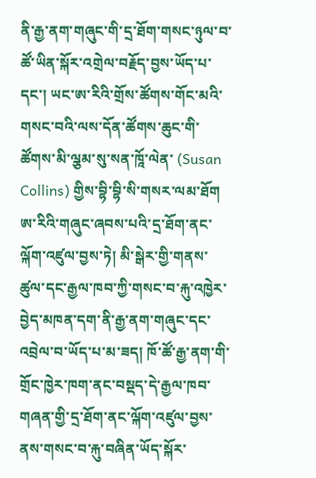ནི་རྒྱ་ནག་གཞུང་གི་དྲ་ཐོག་གསང་ཉུལ་བ་ཚོ་ཡིན་སྐོར་འགྲེལ་བརྗོད་བྱས་ཡོད་པ་དང་། ཡང་ཨ་རིའི་གྲོས་ཚོགས་གོང་མའི་གསང་བའི་ལས་དོན་ཚོགས་ཆུང་གི་ཚོགས་མི་ལྕམ་སུ་སན་ཁཱོ་ལེན་ (Susan Collins) གྱིས་བྷི་བྷི་སི་གསར་ལམ་ཐོག ཨ་རིའི་གཞུང་ཞབས་པའི་དྲ་ཐོག་ནང་ལྐོག་འཛུལ་བྱས་ཏེ། མི་སྒེར་གྱི་གནས་ཚུལ་དང་རྒྱལ་ཁབ་ཀྱི་གསང་བ་རྐུ་འཁྱེར་བྱེད་མཁན་དག་ནི་རྒྱ་ནག་གཞུང་དང་འབྲེལ་བ་ཡོད་པ་མ་ཟད། ཁོ་ཚོ་རྒྱ་ནག་གི་གྲོང་ཁྱེར་ཁག་ནང་བསྡད་དེ་རྒྱལ་ཁབ་གཞན་གྱི་དྲ་ཐོག་ནང་ལྐོག་འཛུལ་བྱས་ནས་གསང་བ་རྐུ་བཞིན་ཡོད་སྐོར་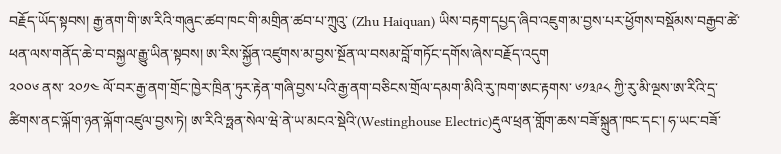བརྗོད་ཡོད་སྟབས། རྒྱ་ནག་གི་ཨ་རིའི་གཞུང་ཚབ་ཁང་གི་མགྲིན་ཚབ་པ་ཀྲུའུ་ (Zhu Haiquan) ཡིས་བརྟག་དཔྱད་ཞིབ་འཇུག་མ་བྱས་པར་ཕྱོགས་བསྡོམས་བརྒྱབ་ཚེ་ཕན་ལས་གནོད་ཆེ་བ་བསྐྱལ་རྒྱུ་ཡིན་སྟབས། ཨ་རིས་སྐྱོན་འཛུགས་མ་བྱས་སྔོན་ལ་བསམ་བློ་གཏོང་དགོས་ཞེས་བརྗོད་འདུག
༢༠༠༦ ནས་ ༢༠༡༤ ལོ་བར་རྒྱ་ནག་གྲོང་ཁྱེར་ཁྲིན་ཏུར་རྟེན་གཞི་བྱས་པའི་རྒྱ་ནག་བཅིངས་གྲོལ་དམག་མིའི་རུ་ཁག་ཨང་རྟགས་ ༦༡༣༩༨ ཀྱི་རུ་མི་ལྔས་ཨ་རིའི་དྲ་ཚིགས་ནང་ལྐོག་ཉན་ལྐོག་འཛུལ་བྱས་ཏེ། ཨ་རིའི་ཧྥན་སེལ་ཝེ་ནེ་ཡ་མངའ་སྡེའི་(Westinghouse Electric)རྡུལ་ཕྲན་གློག་ཆས་བཟོ་སྐྲུན་ཁང་དང་། ཧ་ཡང་བཟོ་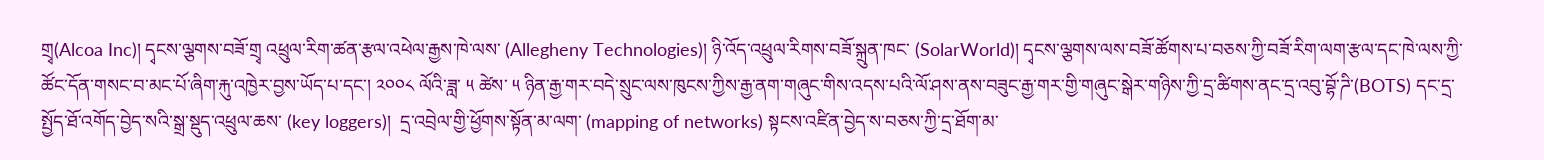གྲྭ(Alcoa Inc)། དྭངས་ལྕགས་བཟོ་གྲྭ འཕྲུལ་རིག་ཚན་རྩལ་འཕེལ་རྒྱས་ཁེ་ལས་ (Allegheny Technologies)། ཉི་འོད་འཕྲུལ་རིགས་བཟོ་སྐྲུན་ཁང་ (SolarWorld)། དྭངས་ལྕགས་ལས་བཟོ་ཚོགས་པ་བཅས་ཀྱི་བཟོ་རིག་ལག་རྩལ་དང་ཁེ་ལས་ཀྱི་ཚོང་དོན་གསང་བ་མང་པོ་ཞིག་རྐུ་འཁྱེར་བྱས་ཡོད་པ་དང་། ༢༠༠༨ ལོའི་ཟླ་ ༥ ཚེས་ ༥ ཉིན་རྒྱ་གར་བདེ་སྲུང་ལས་ཁུངས་ཀྱིས་རྒྱ་ནག་གཞུང་གིས་འདས་པའི་ལོ་ཤས་ནས་བཟུང་རྒྱ་གར་གྱི་གཞུང་སྒེར་གཉིས་ཀྱི་དྲ་ཚིགས་ནང་དྲ་འབུ་བྷོ་ཌི་(BOTS) དང་དྲ་སྤྱོད་ཐོ་འགོད་བྱེད་སའི་སྒྲ་སྡུད་འཕྲུལ་ཆས་ (key loggers)།  དྲ་འབྲེལ་གྱི་ཕྱོགས་སྟོན་མ་ལག་ (mapping of networks) སྟངས་འཛིན་བྱེད་ས་བཅས་ཀྱི་དྲ་ཐོག་མ་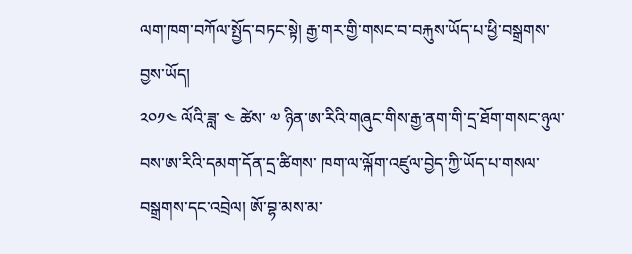ལག་ཁག་བཀོལ་སྤྱོད་བཏང་སྟེ། རྒྱ་གར་གྱི་གསང་བ་བརྐུས་ཡོད་པ་ཕྱི་བསྒྲགས་བྱས་ཡོད།
༢༠༡༤ ལོའི་ཟླ་ ༤ ཚེས་ ༧ ཉིན་ཨ་རིའི་གཞུང་གིས་རྒྱ་ནག་གི་དྲ་ཐོག་གསང་ཉུལ་བས་ཨ་རིའི་དམག་དོན་དྲ་ཚིགས་ ཁག་ལ་ལྐོག་འཛུལ་བྱེད་ཀྱི་ཡོད་པ་གསལ་བསྒྲགས་དང་འབྲེལ། ཨོ་བྷ་མས་མ་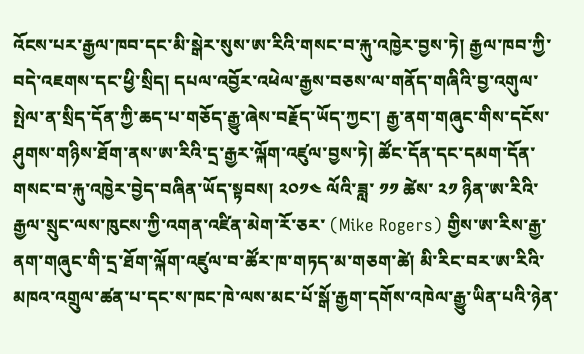འོངས་པར་རྒྱལ་ཁབ་དང་མི་སྒེར་སུས་ཨ་རིའི་གསང་བ་རྐུ་འཁྱེར་བྱས་ཏེ། རྒྱལ་ཁབ་ཀྱི་བདེ་འཇགས་དང་ཕྱི་སྲིད། དཔལ་འབྱོར་འཕེལ་རྒྱས་བཅས་ལ་གནོད་གཞིའི་བྱ་འགུལ་སྤེལ་ན་སྲིད་དོན་ཀྱི་ཆད་པ་གཅོད་རྒྱུ་ཞེས་བརྗོད་ཡོད་ཀྱང་། རྒྱ་ནག་གཞུང་གིས་དངོས་ཤུགས་གཉིས་ཐོག་ནས་ཨ་རིའི་དྲ་རྒྱར་ལྐོག་འཛུལ་བྱས་ཏེ། ཚོང་དོན་དང་དམག་དོན་གསང་བ་རྐུ་འཁྱེར་བྱེད་བཞིན་ཡོད་སྟབས། ༢༠༡༤ ལོའི་ཟླ་ ༡༡ ཚེས་ ༢༡ ཉིན་ཨ་རིའི་རྒྱལ་སྲུང་ལས་ཁུངས་ཀྱི་འགན་འཛིན་མེག་རོ་ཅར་ (Mike Rogers) གྱིས་ཨ་རིས་རྒྱ་ནག་གཞུང་གི་དྲ་ཐོག་ལྐོག་འཛུལ་བ་ཚོར་ཁ་གཏད་མ་གཅག་ཚེ། མི་རིང་བར་ཨ་རིའི་མཁའ་འགྲུལ་ཚན་པ་དང་ས་ཁང་ཁེ་ལས་མང་པོ་སྒོ་རྒྱག་དགོས་འཁེལ་རྒྱུ་ཡིན་པའི་ཉེན་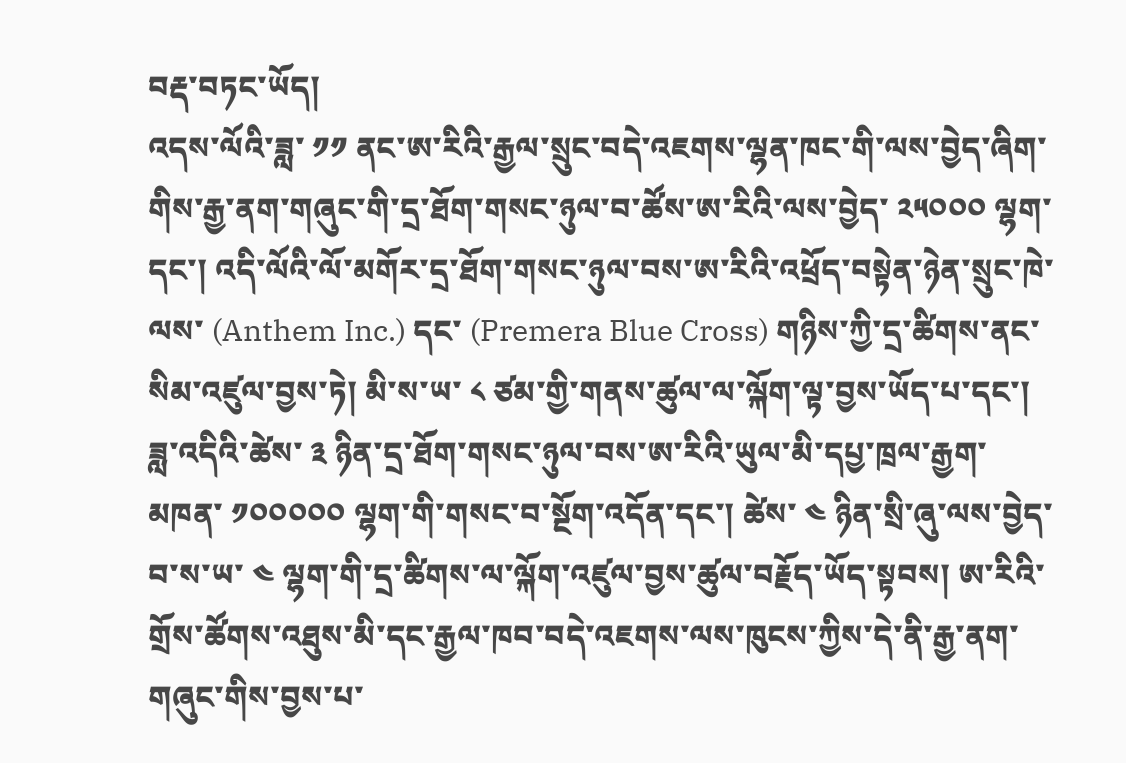བརྡ་བཏང་ཡོད།
འདས་ལོའི་ཟླ་ ༡༡ ནང་ཨ་རིའི་རྒྱལ་སྲུང་བདེ་འཇགས་ལྷན་ཁང་གི་ལས་བྱེད་ཞིག་གིས་རྒྱ་ནག་གཞུང་གི་དྲ་ཐོག་གསང་ཉུལ་བ་ཚོས་ཨ་རིའི་ལས་བྱེད་ ༢༥༠༠༠ ལྷག་དང་། འདི་ལོའི་ལོ་མགོར་དྲ་ཐོག་གསང་ཉུལ་བས་ཨ་རིའི་འཕྲོད་བསྟེན་ཉེན་སྲུང་ཁེ་ལས་ (Anthem Inc.) དང་ (Premera Blue Cross) གཉིས་ཀྱི་དྲ་ཚིགས་ནང་སིམ་འཛུལ་བྱས་ཏེ། མི་ས་ཡ་ ༨ ཙམ་གྱི་གནས་ཚུལ་ལ་ལྐོག་ལྟ་བྱས་ཡོད་པ་དང་། ཟླ་འདིའི་ཚེས་ ༣ ཉིན་དྲ་ཐོག་གསང་ཉུལ་བས་ཨ་རིའི་ཡུལ་མི་དཔྱ་ཁྲལ་རྒྱག་མཁན་ ༡༠༠༠༠༠ ལྷག་གི་གསང་བ་སྔོག་འདོན་དང་། ཚེས་ ༤ ཉིན་སྲི་ཞུ་ལས་བྱེད་བ་ས་ཡ་ ༤ ལྷག་གི་དྲ་ཚིགས་ལ་ལྐོག་འཛུལ་བྱས་ཚུལ་བརྗོད་ཡོད་སྟབས། ཨ་རིའི་གྲོས་ཚོགས་འཐུས་མི་དང་རྒྱལ་ཁབ་བདེ་འཇགས་ལས་ཁུངས་ཀྱིས་དེ་ནི་རྒྱ་ནག་གཞུང་གིས་བྱས་པ་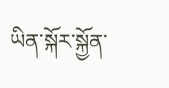ཡིན་སྐོར་སྐྱོན་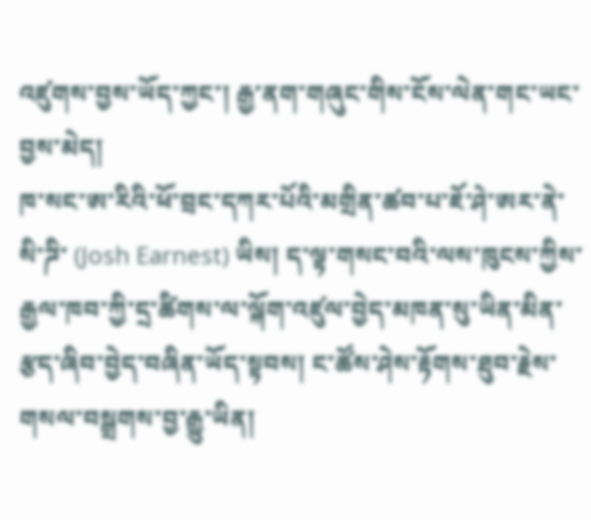འཛུགས་བྱས་ཡོད་ཀྱང་། རྒྱ་ནག་གཞུང་གིས་ངོས་ལེན་གང་ཡང་བྱས་མེད།
ཁ་སང་ཨ་རིའི་ཕོ་བྲང་དཀར་པོའི་མགྲིན་ཚབ་པ་ཇོ་ཤེ་ཨར་ནེ་སི་ཌི་ (Josh Earnest) ཡིས། ད་ལྟ་གསང་བའི་ལས་ཁུངས་ཀྱིས་རྒྱལ་ཁབ་ཀྱི་དྲ་ཚིགས་ལ་ལྐོག་འཛུལ་བྱེད་མཁན་སུ་ཡིན་མིན་རྩད་ཞིབ་བྱེད་བཞིན་ཡོད་སྟབས། ང་ཚོས་ཤེས་རྟོགས་ཐུབ་རྗེས་གསལ་བསྒྲགས་བྱ་རྒྱུ་ཡིན།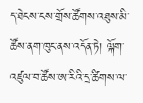ད་ཐེངས་ངས་གྲོས་ཚོགས་འཐུས་མི་ཚོས་ནག་ཁུང་ནས་འདོན་ཏེ། ལྐོག་འཛུལ་བ་ཚོས་ཨ་རིའི་དྲ་ཚིགས་ལ་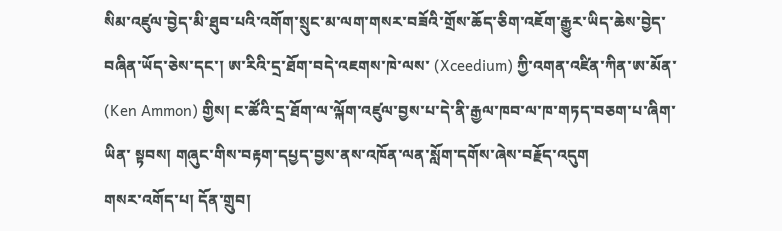སིམ་འཛུལ་བྱེད་མི་ཐུབ་པའི་འགོག་སྲུང་མ་ལག་གསར་བཟོའི་གྲོས་ཆོད་ཅིག་འཇོག་རྒྱུར་ཡིད་ཆེས་བྱེད་བཞིན་ཡོད་ཅེས་དང་། ཨ་རིའི་དྲ་ཐོག་བདེ་འཇགས་ཁེ་ལས་ (Xceedium) ཀྱི་འགན་འཛིན་ཀིན་ཨ་མོན་ (Ken Ammon) གྱིས། ང་ཚོའི་དྲ་ཐོག་ལ་ལྐོག་འཛུལ་བྱས་པ་དེ་ནི་རྒྱལ་ཁབ་ལ་ཁ་གཏད་བཅག་པ་ཞིག་ཡིན་ སྟབས། གཞུང་གིས་བརྟག་དཔྱད་བྱས་ནས་འཁོན་ལན་སློག་དགོས་ཞེས་བརྗོད་འདུག
གསར་འགོད་པ། དོན་གྲུབ།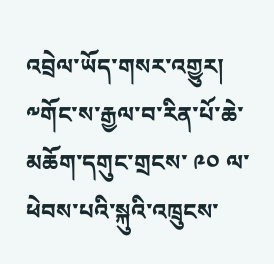འབྲེལ་ཡོད་གསར་འགྱུར།
༸གོང་ས་རྒྱལ་བ་རིན་པོ་ཆེ་མཆོག་དགུང་གྲངས་ ༩༠ ལ་ཕེབས་པའི་སྐུའི་འཁྲུངས་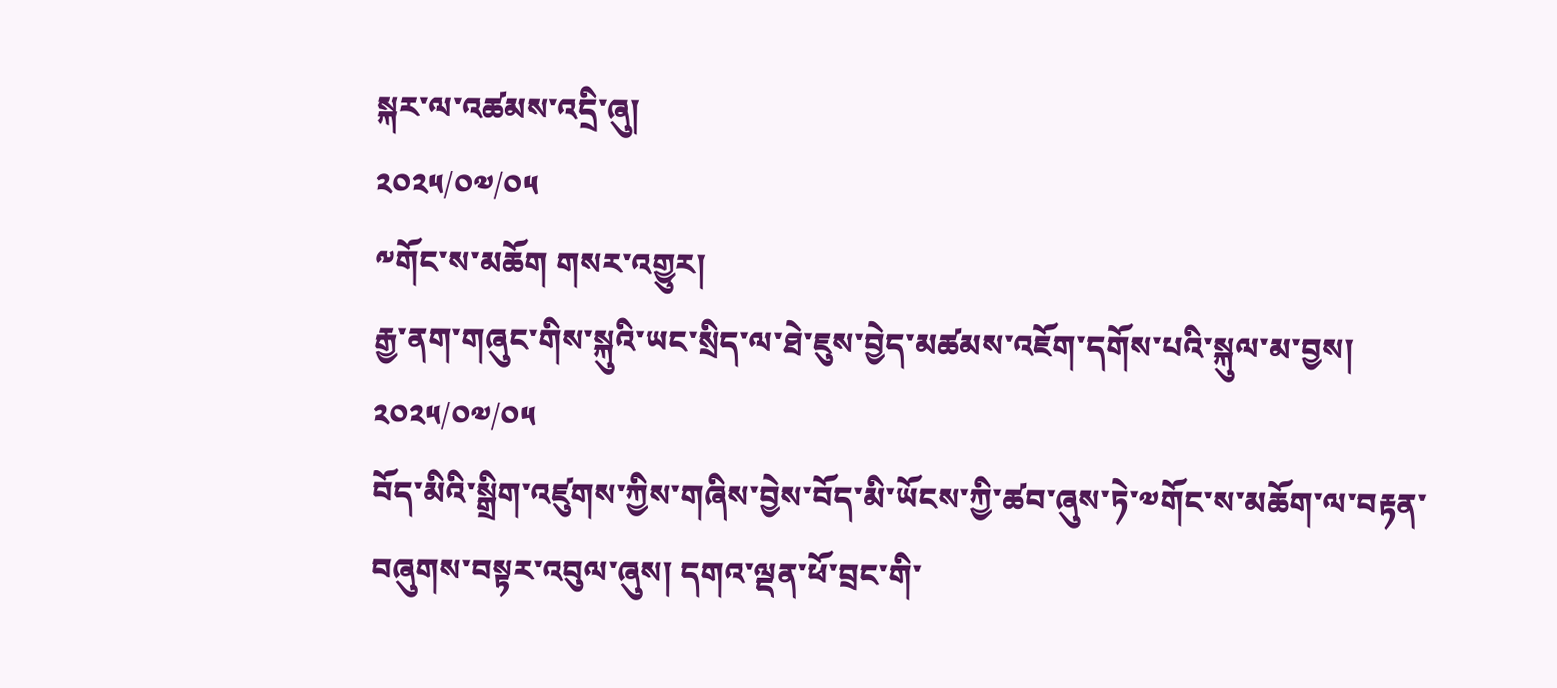སྐར་ལ་འཚམས་འདྲི་ཞུ།
༢༠༢༥/༠༧/༠༥
༸གོང་ས་མཆོག གསར་འགྱུར།
རྒྱ་ནག་གཞུང་གིས་སྐུའི་ཡང་སྲིད་ལ་ཐེ་ཇུས་བྱེད་མཚམས་འཇོག་དགོས་པའི་སྐུལ་མ་བྱས།
༢༠༢༥/༠༧/༠༥
བོད་མིའི་སྒྲིག་འཛུགས་ཀྱིས་གཞིས་བྱེས་བོད་མི་ཡོངས་ཀྱི་ཚབ་ཞུས་ཏེ་༧གོང་ས་མཆོག་ལ་བརྟན་བཞུགས་བསྟར་འབུལ་ཞུས། དགའ་ལྡན་ཕོ་བྲང་གི་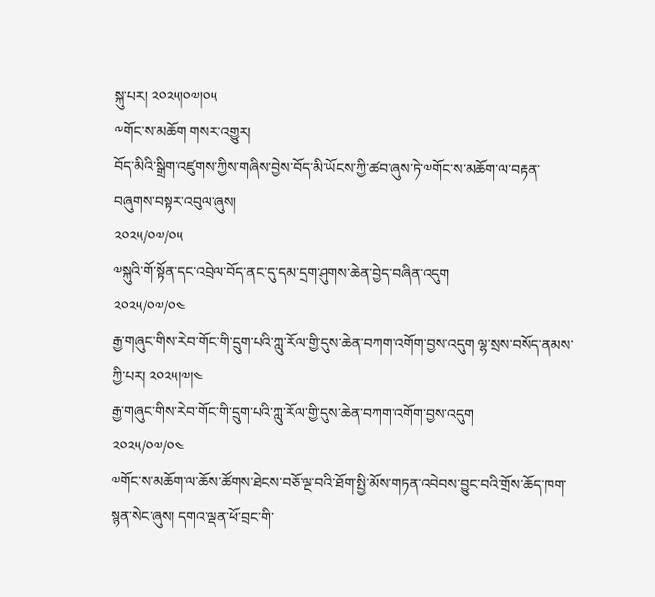སྐུ་པར། ༢༠༢༥།༠༧།༠༥
༸གོང་ས་མཆོག གསར་འགྱུར།
བོད་མིའི་སྒྲིག་འཛུགས་ཀྱིས་གཞིས་བྱེས་བོད་མི་ཡོངས་ཀྱི་ཚབ་ཞུས་ཏེ་༧གོང་ས་མཆོག་ལ་བརྟན་བཞུགས་བསྟར་འབུལ་ཞུས།
༢༠༢༥/༠༧/༠༥
༧སྐུའི་གོ་སྟོན་དང་འབྲེལ་བོད་ནང་དུ་དམ་དྲག་ཤུགས་ཆེན་བྱེད་བཞིན་འདུག
༢༠༢༥/༠༧/༠༤
རྒྱ་གཞུང་གིས་རེབ་གོང་གི་དྲུག་པའི་ཀླུ་རོལ་གྱི་དུས་ཆེན་བཀག་འགོག་བྱས་འདུག ལྷ་སྲས་བསོད་ནམས་ཀྱི་པར། ༢༠༢༥།༧།༤
རྒྱ་གཞུང་གིས་རེབ་གོང་གི་དྲུག་པའི་ཀླུ་རོལ་གྱི་དུས་ཆེན་བཀག་འགོག་བྱས་འདུག
༢༠༢༥/༠༧/༠༤
༧གོང་ས་མཆོག་ལ་ཆོས་ཚོགས་ཐེངས་བཅོ་ལྔ་བའི་ཐོག་སྤྱི་མོས་གཏན་འབེབས་བྱུང་བའི་གྲོས་ཆོད་ཁག་སྙན་སེང་ཞུས། དགའ་ལྡན་ཕོ་བྲང་གི་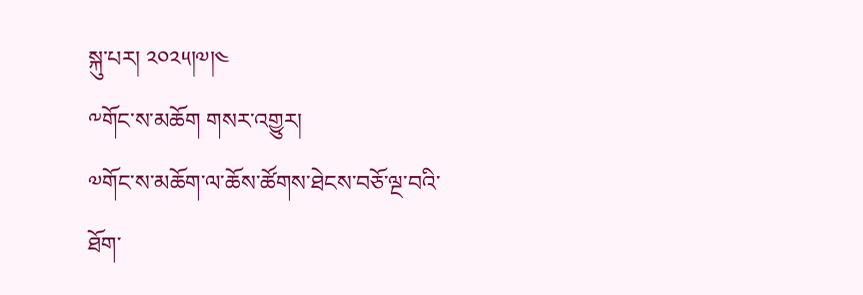སྐུ་པར། ༢༠༢༥།༧།༤
༸གོང་ས་མཆོག གསར་འགྱུར།
༧གོང་ས་མཆོག་ལ་ཆོས་ཚོགས་ཐེངས་བཅོ་ལྔ་བའི་ཐོག་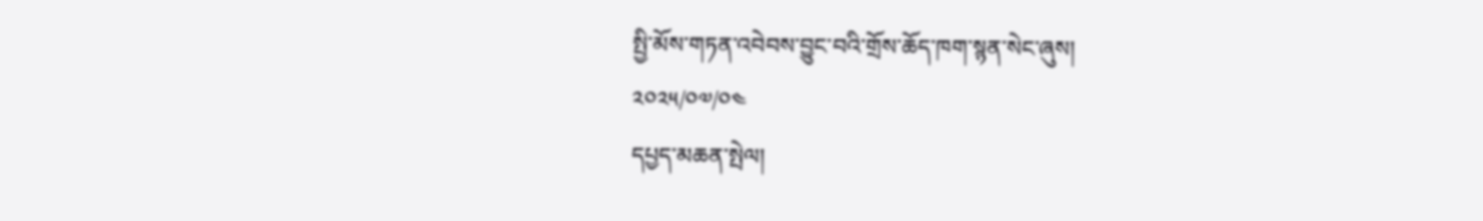སྤྱི་མོས་གཏན་འབེབས་བྱུང་བའི་གྲོས་ཆོད་ཁག་སྙན་སེང་ཞུས།
༢༠༢༥/༠༧/༠༤
དཔྱད་མཆན་སྤེལ།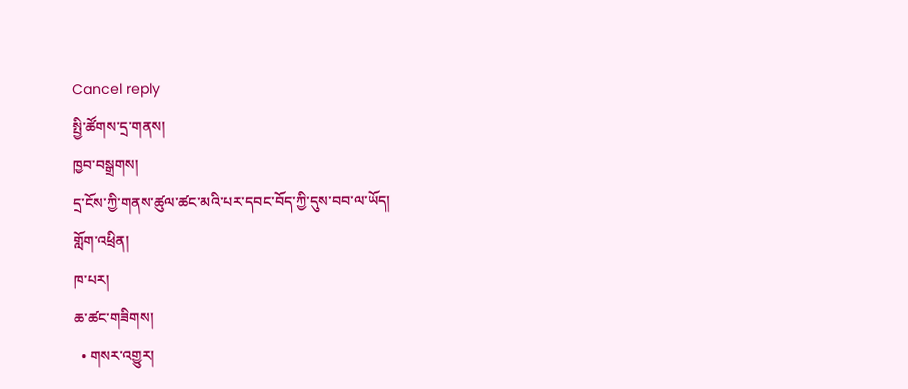Cancel reply
སྤྱི་ཚོགས་དྲ་གནས།
ཁྱབ་བསྒྲགས།
དྲ་ངོས་ཀྱི་གནས་ཚུལ་ཚང་མའི་པར་དབང་བོད་ཀྱི་དུས་བབ་ལ་ཡོད།
གློག་འཕྲིན།
ཁ་པར།
ཆ་ཚང་གཟིགས།
  • གསར་འགྱུར།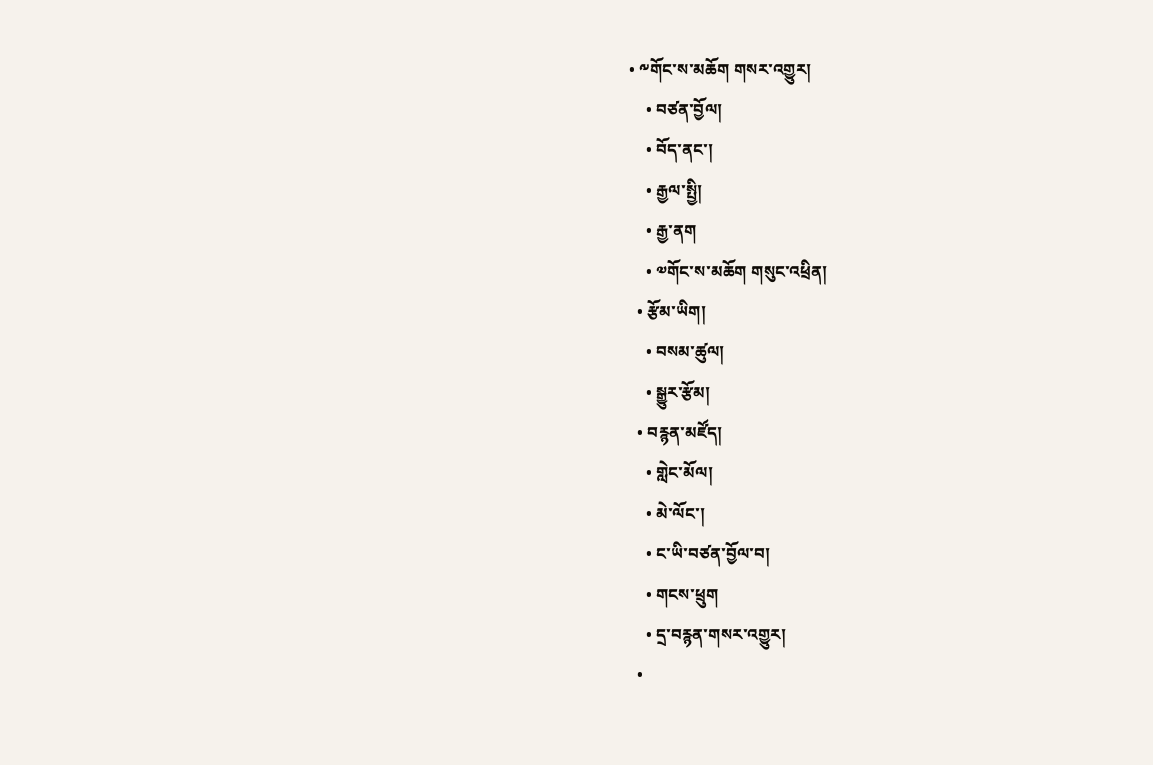• ༸གོང་ས་མཆོག གསར་འགྱུར།
    • བཙན་བྱོལ།
    • བོད་ནང་།
    • རྒྱལ་སྤྱི།
    • རྒྱ་ནག
    • ༧གོང་ས་མཆོག གསུང་འཕྲིན།
  • རྩོམ་ཡིག།
    • བསམ་ཚུལ།
    • སྒྱུར་རྩོམ།
  • བརྙན་མཛོད།
    • གླེང་མོལ།
    • མེ་ལོང་།
    • ང་ཡི་བཙན་བྱོལ་བ།
    • གངས་ཕྲུག
    • དྲ་བརྙན་གསར་འགྱུར།
  •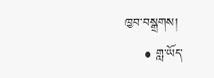ཁྱབ་བསྒྲགས།
    • གླ་ཡོད་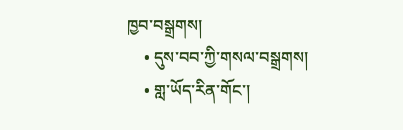ཁྱབ་བསྒྲགས།
    • དུས་བབ་ཀྱི་གསལ་བསྒྲགས།
    • གླ་ཡོད་རིན་གོང་།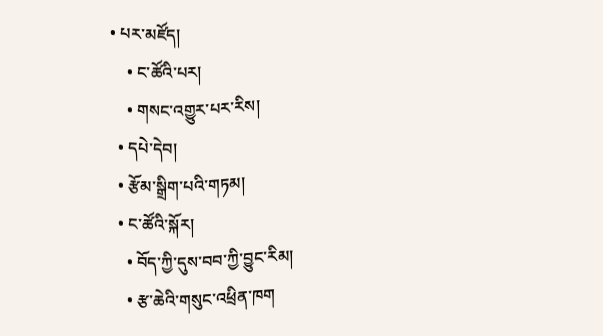• པར་མཛོད།
    • ང་ཚོའི་པར།
    • གསང་འགྱུར་པར་རིས།
  • དཔེ་དེབ།
  • རྩོམ་སྒྲིག་པའི་གཏམ།
  • ང་ཚོའི་སྐོར།
    • བོད་ཀྱི་དུས་བབ་ཀྱི་བྱུང་རིམ།
    • རྩ་ཆེའི་གསུང་འཕྲིན་ཁག